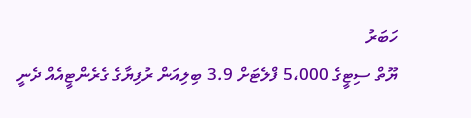ހަބަރު
ޔޫތް ސިޓީގެ 5،000 ފްލެޓަށް 3.9 ބިލިއަން ރުފިޔާގެ ގެރެންޓީއެއް ދެނީ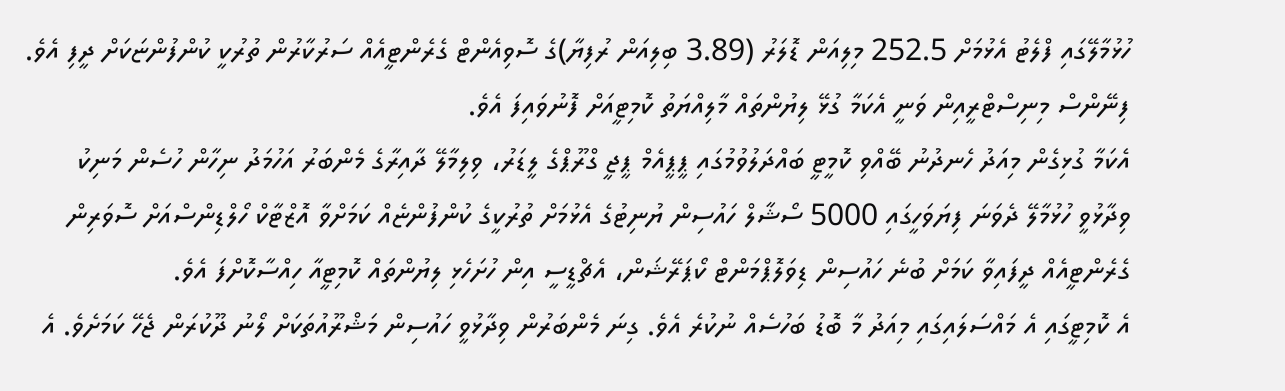ހުޅުމާލޭގައި ފްލެޓު އެޅުމަށް 252.5 މިލިއަން ޑޮލަރު (3.89 ބިލިއަން ރުފިޔާ)ގެ ސޮވިއެންޓް ގެރެންޓީއެއް ސަރުކާރުން ތުރުކީ ކުންފުންޏަކަށް ދީފި އެވެ. ފިނޭންސް މިނިސްޓްރީއިން ވަނީ އެކަމާ ގުޅޭ ލިޔުންތައް މާލިއްޔަތު ކޮމިޓީއަށް ފޮނުވައިފަ އެވެ.
އެކަމާ ގުޅިގެން މިއަދު ހެނދުނު ބޭއްވި ކޮމީޓީ ބައްދަލުވުމުގައި ޕީޕީއެމް ޕީޖީ ގްރޫޕްގެ ލީޑަރު، ވިލިމާލޭ ދާއިރާގެ މެންބަރު އަހުމަދު ނިހާން ހުސެން މަނިކު ވިދާޅުވީ ހުޅުމާލޭ ދެވަނަ ފިޔަވަހީގައި 5000 ސޯޝާލް ހައުސިން ޔުނިޓުގެ އެޅުމަށް ތުރުކީގެ ކުންފުންޏެއް ކަމަށްވާ އޮޒްޓާކް ހޯލްޑިންސްއަށް ސޮވަރިން ގެރެންޓީއެއް ދީފައިވާ ކަމަށް ބުނެ ހައުސިން ޑިވަލޮޕްމަންޓް ކޯޕަރޭޝަން، އެޗްޑީސީ އިން ހުށަހެޅި ލިޔުންތައް ކޮމިޓީއާ ހިއްސާކޮށްފަ އެވެ.
އެ ކޮމިޓީގައި އެ މައްސަލައިގައި މިއަދު މާ ބޮޑު ބަހުސެއް ނުކުރެ އެވެ. ގިނަ މެންބަރުން ވިދާޅުވީ ހައުސިން މަޝްރޫއުތަކަށް ލޯނު ދޫކުރަން ޖެހޭ ކަމަށެވެ. އެ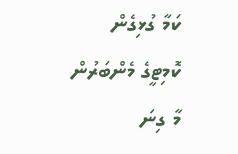ކަމާ ގުޅިގެން ކޮމިޓީގެ މެންބަރުން މާ ގިނަ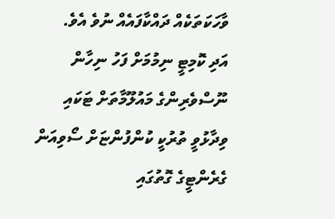ވާހަކަތަކެއް ދައްކާފައެއް ނުވެ އެވެ.
އަދި ކޮމިޓީ ނިމުމަށް ފަހު ނިހާން ނޫސްވެރިންގެ މައުލޫމާތަށް ޓަކައި ވިދާޅުވީ ތުރުކީ ކުންފުންޏަށް ސޯވިއަން ގެރެންޓީގެ ގޮތުގައި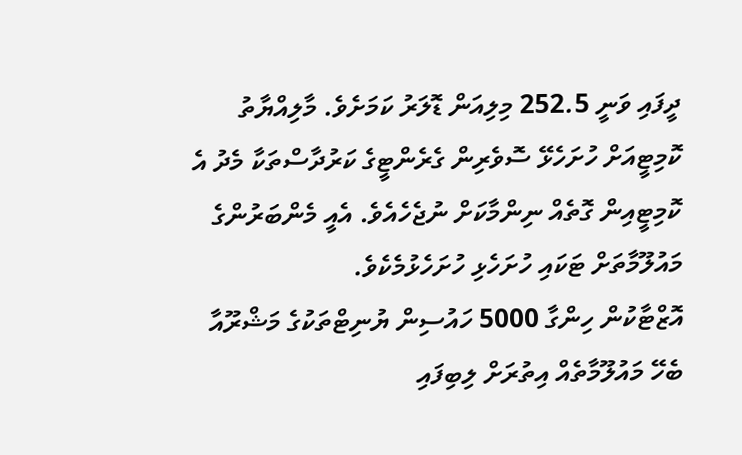ދީފައި ވަނީ 252.5 މިލިއަން ޑޮލަރު ކަމަށެވެ. މާލިއްޔާތު ކޮމިޓީއަށް ހުށަހެޅޭ ސޮވެރިން ގެރެންޓީގެ ކަރުދާސްތަކާ މެދު އެ ކޮމިޓީއިން ގޮތެއް ނިންމާކަށް ނުޖެހެއެވެ. އެއީ މެންބަރުންގެ މައުލޫމާތަށް ޓަކައި ހުށަހެޅި ހުށަހެޅުމެކެވެ.
އޮޒްޓާކުން ހިންގާ 5000 ހައުސިން ޔުނިޓްތަކުގެ މަޝްރޫއާ ބެހޭ މައުލޫމާތެއް އިތުރަށް ލިބިފައި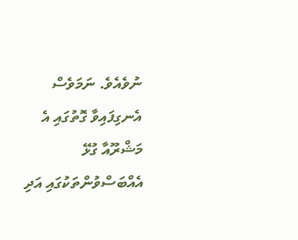ނުވެއެވެ. ނަމަވެސް އެނގިފައިވާ ގޮތުގައި އެ މަޝްރޫއާ ގުޅޭ އެއްބަސްވުންތަކުގައި އަދި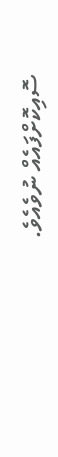ސޮއިކޮށްފައެއް ނުވެއެވެ.